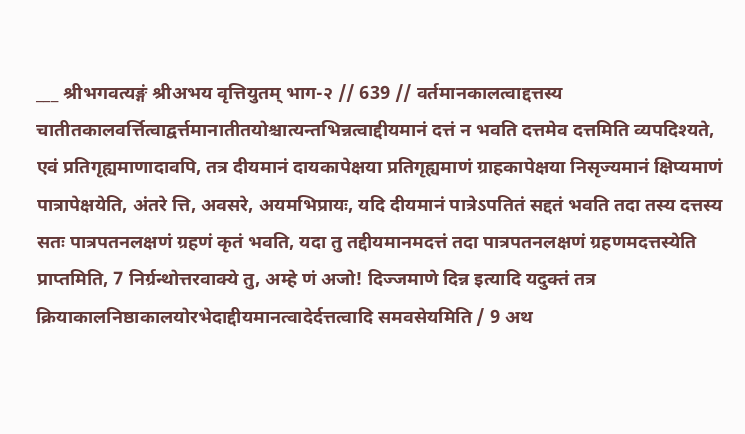___ श्रीभगवत्यङ्गं श्रीअभय वृत्तियुतम् भाग-२ // 639 // वर्तमानकालत्वाद्दत्तस्य चातीतकालवर्त्तित्वाद्वर्त्तमानातीतयोश्चात्यन्तभिन्नत्वाद्दीयमानं दत्तं न भवति दत्तमेव दत्तमिति व्यपदिश्यते, एवं प्रतिगृह्यमाणादावपि, तत्र दीयमानं दायकापेक्षया प्रतिगृह्यमाणं ग्राहकापेक्षया निसृज्यमानं क्षिप्यमाणं पात्रापेक्षयेति, अंतरे त्ति, अवसरे, अयमभिप्रायः, यदि दीयमानं पात्रेऽपतितं सद्दतं भवति तदा तस्य दत्तस्य सतः पात्रपतनलक्षणं ग्रहणं कृतं भवति, यदा तु तद्दीयमानमदत्तं तदा पात्रपतनलक्षणं ग्रहणमदत्तस्येति प्राप्तमिति, 7 निर्ग्रन्थोत्तरवाक्ये तु, अम्हे णं अजो! दिज्जमाणे दिन्न इत्यादि यदुक्तं तत्र क्रियाकालनिष्ठाकालयोरभेदाद्दीयमानत्वादेर्दत्तत्वादि समवसेयमिति / 9 अथ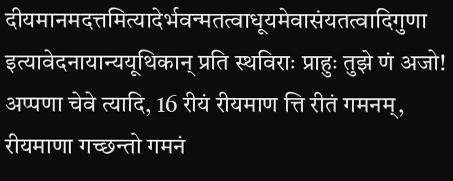दीयमानमदत्तमित्यादेर्भवन्मतत्वाधूयमेवासंयतत्वादिगुणा इत्यावेदनायान्ययूथिकान् प्रति स्थविराः प्राहुः तुझे णं अजो! अप्पणा चेवे त्यादि, 16 रीयं रीयमाण त्ति रीतं गमनम्, रीयमाणा गच्छन्तो गमनं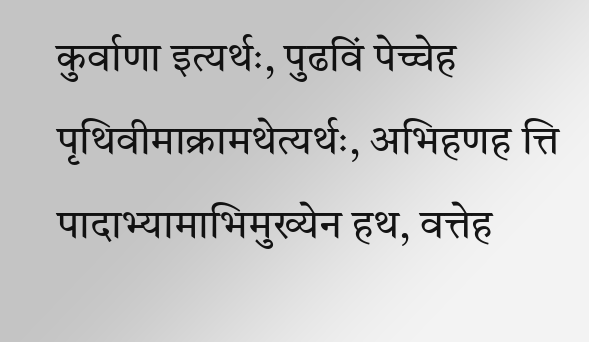कुर्वाणा इत्यर्थः, पुढविं पेच्चेह पृथिवीमाक्रामथेत्यर्थः, अभिहणह त्ति पादाभ्यामाभिमुख्येन हथ, वत्तेह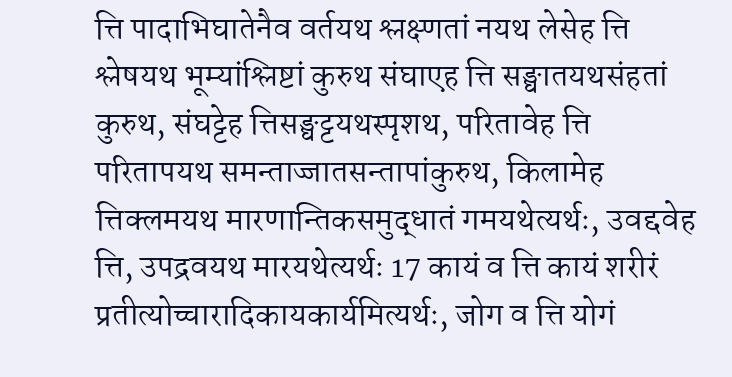त्ति पादाभिघातेनैव वर्तयथ श्लक्ष्णतां नयथ लेसेह त्ति श्लेषयथ भूम्यांश्लिष्टां कुरुथ संघाएह त्ति सङ्घातयथसंहतां कुरुथ, संघट्टेह त्तिसङ्घट्टयथस्पृशथ, परितावेह त्ति परितापयथ समन्ताज्जातसन्तापांकुरुथ, किलामेह त्तिक्लमयथ मारणान्तिकसमुद्धातं गमयथेत्यर्थः, उवद्दवेह त्ति, उपद्रवयथ मारयथेत्यर्थः 17 कायं व त्ति कायं शरीरं प्रतीत्योच्चारादिकायकार्यमित्यर्थः, जोग व त्ति योगं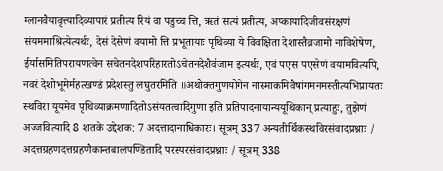ग्लानवैयावृत्त्यादिव्यापारं प्रतीत्य रियं वा पडुच्च त्ति, ऋतं सत्यं प्रतीत्य, अप्कायादिजीवसंरक्षणं संयममाश्रित्येत्यर्थः, देसं देसेणं वयामो त्ति प्रभूतायाः पृथिव्या ये विवक्षिता देशास्तैव्रजामो नाविशेषेण, ईर्यासमितिपरायणत्वेन सचेतनदेशपरिहारतोऽचेतनदेशैव॑जाम इत्यर्थः, एवं पएस पएसेणं वयामवित्यपि, नवरं देशोभूमेर्महत्खण्डं प्रदेशस्तु लघुतरमिति ॥अथोक्तगुणयोगेन नास्माकमिवैषांगमनमस्तीत्यभिप्रायतः स्थविरा यूयमेव पृथिव्याक्रमणादितोऽसंयतत्वादिगुणा इति प्रतिपादनायान्ययूथिकान् प्रत्याहुः, तुझेणं अज्जवित्यादि 8 शतके उद्देशक: 7 अदत्तादानाधिकारः। सूत्रम् 337 अन्यतीर्थिकस्थविरसंवादप्रश्नाः / अदत्तग्रहणदत्तग्रहणैकान्तबालपण्डितादि परस्परसंवादप्रश्नाः / सूत्रम् 338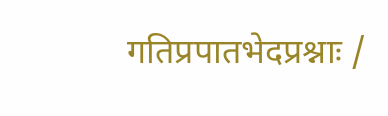गतिप्रपातभेदप्रश्नाः /